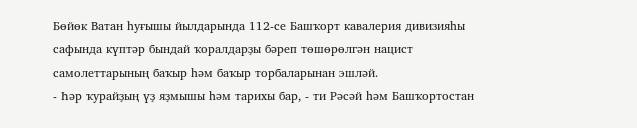Бөйөк Ватан һуғышы йылдарында 112-се Башҡорт кавалерия дивизияһы сафында күптәр бындай ҡоралдарҙы бәреп төшөрөлгән нацист самолеттарының баҡыр һәм баҡыр торбаларынан эшләй.
- Һәр ҡурайҙың үҙ яҙмышы һәм тарихы бар, - ти Рәсәй һәм Башҡортостан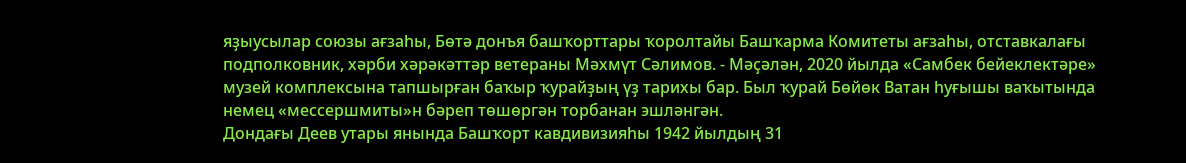яҙыусылар союзы ағзаһы, Бөтә донъя башҡорттары ҡоролтайы Башҡарма Комитеты ағзаһы, отставкалағы подполковник, хәрби хәрәкәттәр ветераны Мәхмүт Сәлимов. - Мәҫәлән, 2020 йылда «Самбек бейеклектәре» музей комплексына тапшырған баҡыр ҡурайҙың үҙ тарихы бар. Был ҡурай Бөйөк Ватан һуғышы ваҡытында немец «мессершмиты»н бәреп төшөргән торбанан эшләнгән.
Дондағы Деев утары янында Башҡорт кавдивизияһы 1942 йылдың 31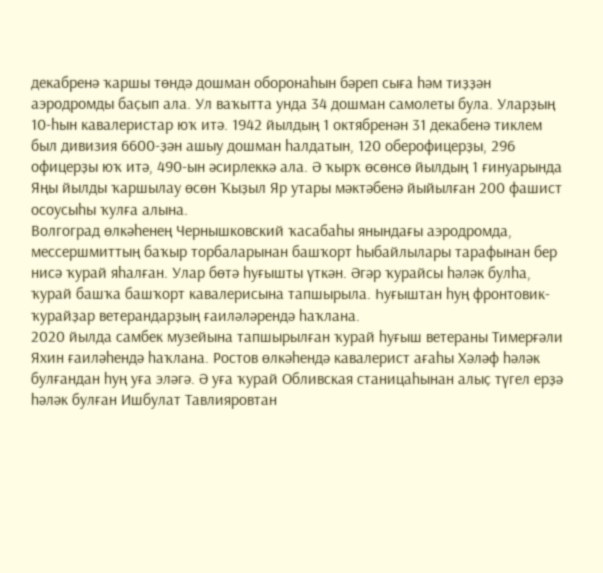декабренә ҡаршы төндә дошман оборонаһын бәреп сыға һәм тиҙҙән аэродромды баҫып ала. Ул ваҡытта унда 34 дошман самолеты була. Уларҙың 10-һын кавалеристар юҡ итә. 1942 йылдың 1 октябренән 31 декабенә тиклем был дивизия 6600-ҙән ашыу дошман һалдатын, 120 оберофицерҙы, 296 офицерҙы юҡ итә, 490-ын әсирлеккә ала. Ә ҡырҡ өсөнсө йылдың 1 ғинуарында Яңы йылды ҡаршылау өсөн Ҡыҙыл Яр утары мәктәбенә йыйылған 200 фашист осоусыһы ҡулға алына.
Волгоград өлкәһенең Чернышковский ҡасабаһы янындағы аэродромда, мессершмиттың баҡыр торбаларынан башҡорт һыбайлылары тарафынан бер нисә ҡурай яһалған. Улар бөтә һуғышты үткән. Әгәр ҡурайсы һәләк булһа, ҡурай башҡа башҡорт кавалерисына тапшырыла. Һуғыштан һуң фронтовик-ҡурайҙар ветерандарҙың ғаиләләрендә һаҡлана.
2020 йылда самбек музейына тапшырылған ҡурай һуғыш ветераны Тимерғәли Яхин ғаиләһендә һаҡлана. Ростов өлкәһендә кавалерист ағаһы Хәләф һәләк булғандан һуң уға эләгә. Ә уға ҡурай Обливская станицаһынан алыҫ түгел ерҙә һәләк булған Ишбулат Тавлияровтан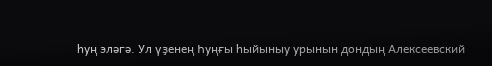һуң эләгә. Ул үҙенең Һуңғы һыйыныу урынын дондың Алексеевский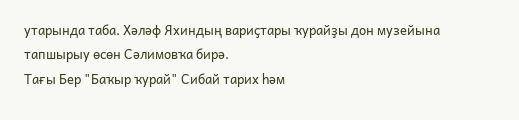утарында таба. Хәләф Яхиндың вариҫтары ҡурайҙы дон музейына тапшырыу өсөн Сәлимовҡа бирә.
Тағы Бер "Баҡыр ҡурай" Сибай тарих һәм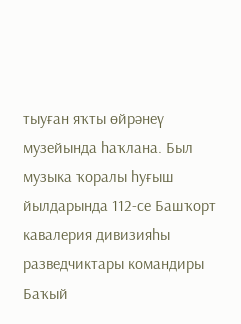тыуған яҡты өйрәнеү музейында һаҡлана. Был музыка ҡоралы һуғыш йылдарында 112-се Башҡорт кавалерия дивизияһы разведчиктары командиры Баҡый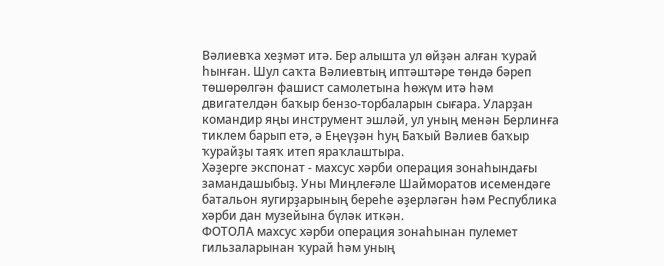Вәлиевҡа хеҙмәт итә. Бер алышта ул өйҙән алған ҡурай һынған. Шул саҡта Вәлиевтың иптәштәре төндә бәреп төшөрөлгән фашист самолетына һөжүм итә һәм двигателдән баҡыр бензо-торбаларын сығара. Уларҙан командир яңы инструмент эшләй, ул уның менән Берлинға тиклем барып етә, ә Еңеүҙән һуң Баҡый Вәлиев баҡыр ҡурайҙы таяҡ итеп яраҡлаштыра.
Хәҙерге экспонат - махсус хәрби операция зонаһындағы замандашыбыҙ. Уны Миңлеғәле Шайморатов исемендәге батальон яугирҙарының береһе әҙерләгән һәм Республика хәрби дан музейына бүләк иткән.
ФОТОЛА махсус хәрби операция зонаһынан пулемет гильзаларынан ҡурай һәм уның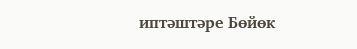иптәштәре Бөйөк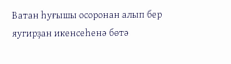Ватан һуғышы осоронан алып бер яугирҙан икенсеһенә бөтә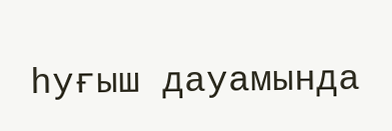һуғыш дауамында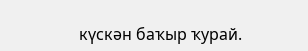күскән баҡыр ҡурай.